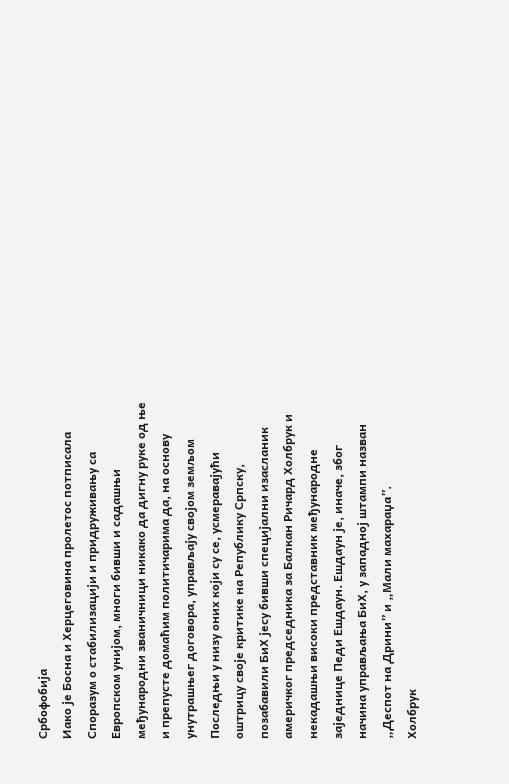Србофобија
Иако је Босна и Херцеговина пролетос потписала Споразум о стабилизацији и придруживању са Европском унијом, многи бивши и садашњи међународни званичници никако да дигну руке од ње и препусте домаћим политичарима да, на основу унутрашњег договора, управљају својом земљом
Последњи у низу оних који су се, усмеравајући оштрицу своје критике на Републику Српску, позабавили БиХ јесу бивши специјални изасланик америчког председника за Балкан Ричард Холбрук и некадашњи високи представник међународне заједнице Педи Ешдаун. Ешдаун је, иначе, због начина управљања БиХ, у западној штампи назван „Деспот на Дрини” и „Мали махараџа”.
Холбрук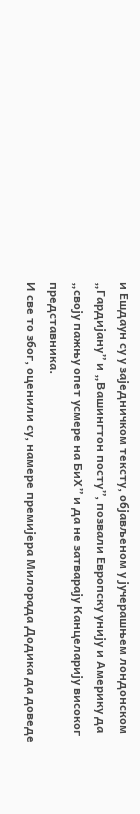и Ешдаун су у заједничком тексту, објављеном у јучерашњем лондонском „Гардијану” и „Вашингтон посту”, позвали Европску унију и Америку да „своју пажњу опет усмере на БиХ” и да не затварају Канцеларију високог представника.
И све то због, оценили су, намере премијера Милорада Додика да доведе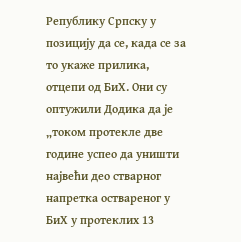Републику Српску у позицију да се, када се за то укаже прилика, отцепи од БиХ. Они су оптужили Додика да је „током протекле две године успео да уништи највећи део стварног напретка оствареног у БиХ у протеклих 13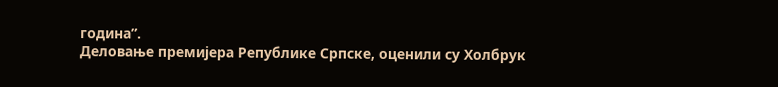година”.
Деловање премијера Републике Српске, оценили су Холбрук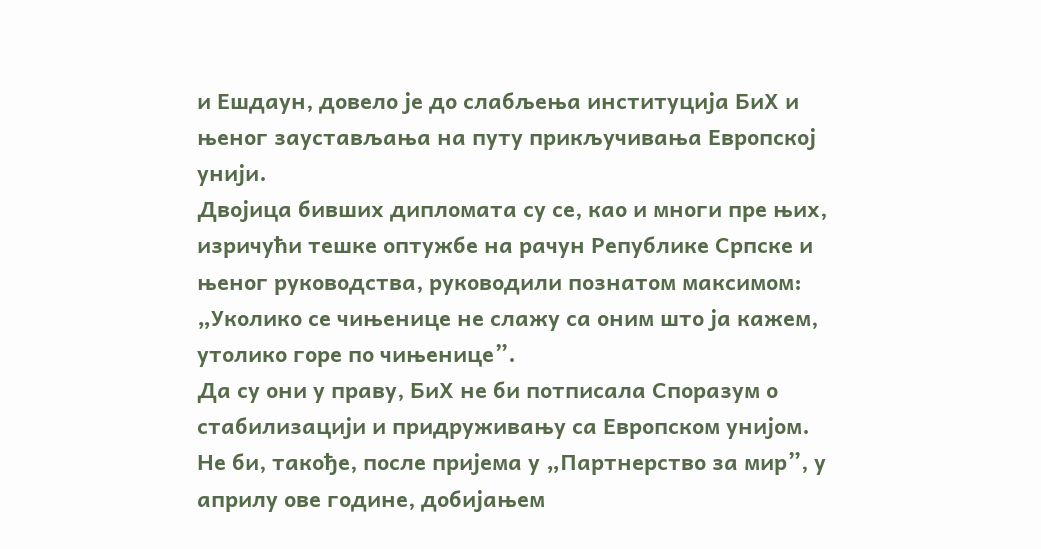и Ешдаун, довело је до слабљења институција БиХ и њеног заустављања на путу прикључивања Европској унији.
Двојица бивших дипломата су се, као и многи пре њих, изричући тешке оптужбе на рачун Републике Српске и њеног руководства, руководили познатом максимом: „Уколико се чињенице не слажу са оним што ја кажем, утолико горе по чињенице”.
Да су они у праву, БиХ не би потписала Споразум о стабилизацији и придруживању са Европском унијом. Не би, такође, после пријема у „Партнерство за мир”, у априлу ове године, добијањем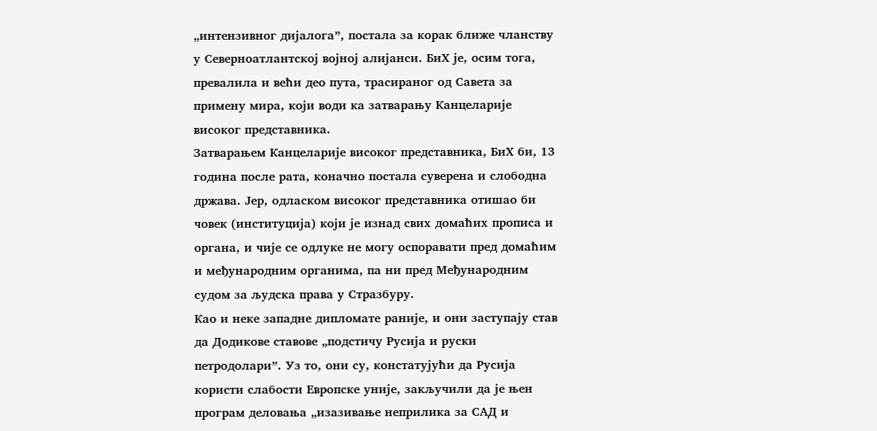„интензивног дијалога”, постала за корак ближе чланству у Северноатлантској војној алијанси. БиХ је, осим тога, превалила и већи део пута, трасираног од Савета за примену мира, који води ка затварању Канцеларије високог представника.
Затварањем Канцеларије високог представника, БиХ би, 13 година после рата, коначно постала суверена и слободна држава. Јер, одласком високог представника отишао би човек (институција) који је изнад свих домаћих прописа и органа, и чије се одлуке не могу оспоравати пред домаћим и међународним органима, па ни пред Међународним судом за људска права у Стразбуру.
Као и неке западне дипломате раније, и они заступају став да Додикове ставове „подстичу Русија и руски петродолари”. Уз то, они су, констатујући да Русија користи слабости Европске уније, закључили да је њен програм деловања „изазивање неприлика за САД и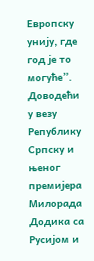Европску унију, где год је то могуће”.
Доводећи у везу Републику Српску и њеног премијера Милорада Додика са Русијом и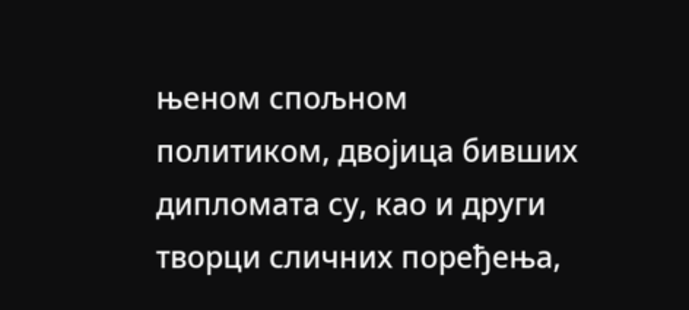њеном спољном политиком, двојица бивших дипломата су, као и други творци сличних поређења,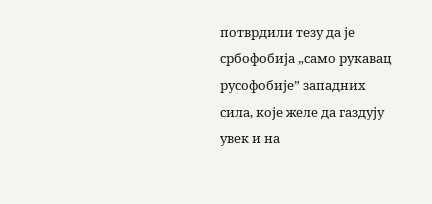потврдили тезу да је србофобија „само рукавац русофобије” западних сила, које желе да газдују увек и на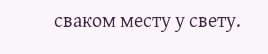сваком месту у свету.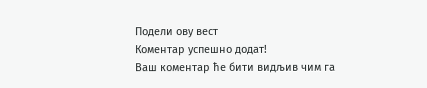Подели ову вест
Комeнтар успeшно додат!
Ваш комeнтар ћe бити видљив чим га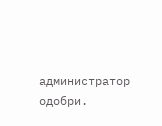администратор одобри.